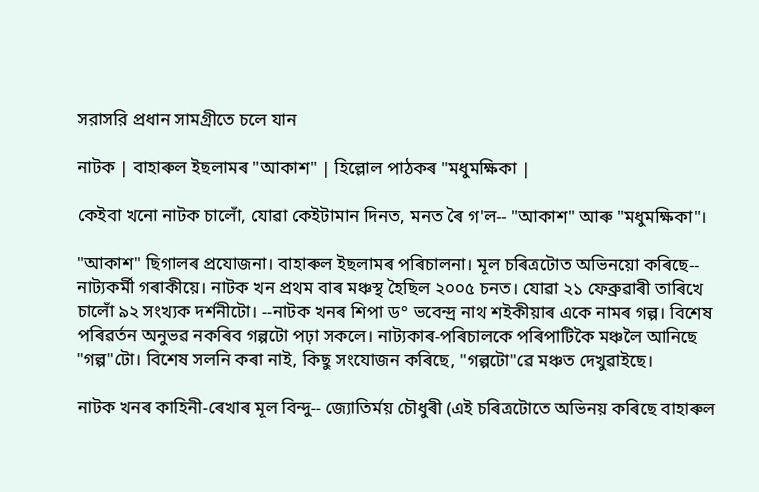সরাসরি প্রধান সামগ্রীতে চলে যান

নাটক | বাহাৰুল ইছলামৰ "আকাশ" | হিল্লোল পাঠকৰ "মধুমক্ষিকা |

কেইবা খনো নাটক চালোঁ, যোৱা কেইটামান দিনত, মনত ৰৈ গ'ল-- "আকাশ" আৰু "মধুমক্ষিকা"।

"আকাশ" ছিগালৰ প্ৰযোজনা। বাহাৰুল ইছলামৰ পৰিচালনা। মূল চৰিত্ৰটোত অভিনয়ো কৰিছে-- নাট্যকৰ্মী গৰাকীয়ে। নাটক খন প্ৰথম বাৰ মঞ্চস্থ হৈছিল ২০০৫ চনত। যোৱা ২১ ফেব্ৰুৱাৰী তাৰিখে চালোঁ ৯২ সংখ্যক দৰ্শনীটো। --নাটক খনৰ শিপা ড° ভবেন্দ্ৰ নাথ শইকীয়াৰ একে নামৰ গল্প। বিশেষ পৰিৱৰ্তন অনুভৱ নকৰিব গল্পটো পঢ়া সকলে। নাট্যকাৰ-পৰিচালকে পৰিপাটিকৈ মঞ্চলৈ আনিছে "গল্প"টো। বিশেষ সলনি কৰা নাই, কিছু সংযোজন কৰিছে, "গল্পটো"ৱে মঞ্চত দেখুৱাইছে।

নাটক খনৰ কাহিনী-ৰেখাৰ মূল বিন্দু-- জ্যোতির্ময় চৌধুৰী (এই চৰিত্ৰটোতে অভিনয় কৰিছে বাহাৰুল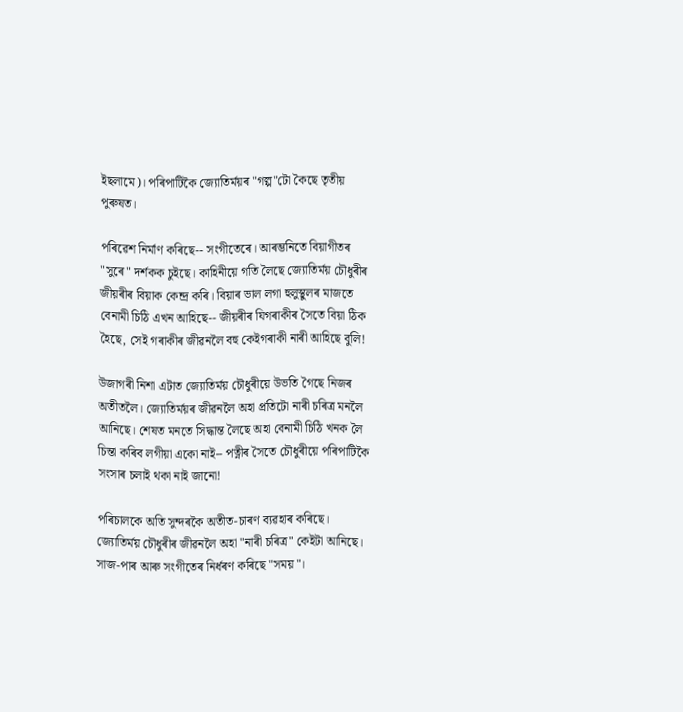ইছলামে)। পৰিপাটিকৈ জ্যোতির্ময়ৰ "গল্প"টো কৈছে তৃতীয় পুৰুষত।

পৰিৱেশ নিৰ্মাণ কৰিছে-- সংগীতেৰে। আৰম্ভনিতে বিয়াগীতৰ "সুৰে" দৰ্শকক চুইছে। কাহিনীয়ে গতি লৈছে জ্যোতির্ময় চৌধুৰীৰ জীয়ৰীৰ বিয়াক কেন্দ্ৰ কৰি। বিয়াৰ ভাল লগা হুলুস্থুলৰ মাজতে বেনামী চিঠি এখন আহিছে-- জীয়ৰীৰ যিগৰাকীৰ সৈতে বিয়া ঠিক হৈছে, সেই গৰাকীৰ জীৱনলৈ বহু কেইগৰাকী নাৰী আহিছে বুলি!

উজাগৰী নিশা এটাত জ্যোতির্ময় চৌধুৰীয়ে উভতি গৈছে নিজৰ অতীতলৈ। জ্যোতির্ময়ৰ জীৱনলৈ অহা প্ৰতিটো নাৰী চৰিত্ৰ মনলৈ আনিছে। শেষত মনতে সিদ্ধান্ত লৈছে অহা বেনামী চিঠি খনক লৈ চিন্তা কৰিব লগীয়া একো নাই-- পত্নীৰ সৈতে চৌধুৰীয়ে পৰিপাটিকৈ সংসাৰ চলাই থকা নাই জানো!

পৰিচালকে অতি সুন্দৰকৈ অতীত-চাৰণ ব্যৱহাৰ কৰিছে। জ্যোতির্ময় চৌধুৰীৰ জীৱনলৈ অহা "নাৰী চৰিত্ৰ" কেইটা আনিছে। সাজ-পাৰ আৰু সংগীতেৰ নিৰ্ধৰণ কৰিছে "সময়"।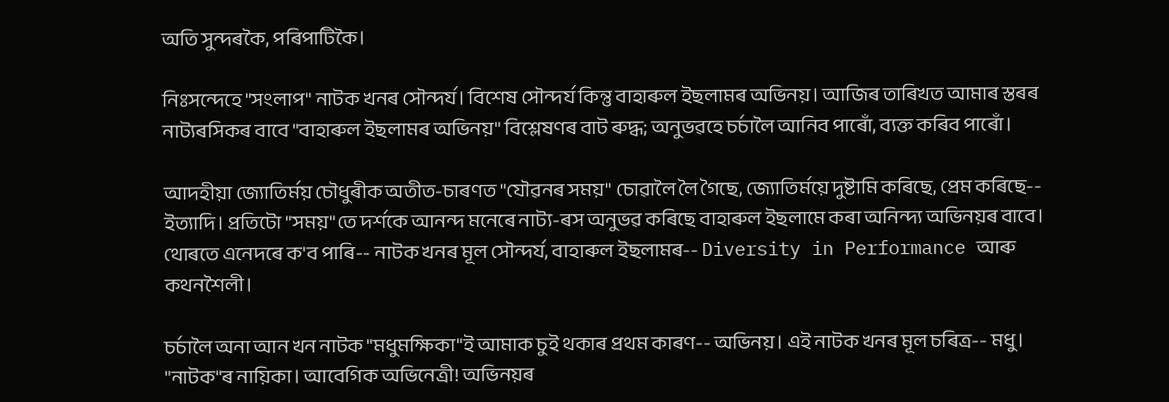অতি সুন্দৰকৈ, পৰিপাটিকৈ।

নিঃসন্দেহে "সংলাপ" নাটক খনৰ সৌন্দৰ্য। বিশেষ সৌন্দৰ্য কিন্তু বাহাৰুল ইছলামৰ অভিনয়। আজিৰ তাৰিখত আমাৰ স্তৰৰ নাট্যৰসিকৰ বাবে "বাহাৰুল ইছলামৰ অভিনয়" বিশ্লেষণৰ বাট ৰুদ্ধ; অনুভৱহে চৰ্চালৈ আনিব পাৰোঁ, ব্যক্ত কৰিব পাৰোঁ।

আদহীয়া জ্যোতির্ময় চৌধুৰীক অতীত-চাৰণত "যৌৱনৰ সময়" চোৱালৈ লৈ গৈছে, জ্যোতির্ময়ে দুষ্টামি কৰিছে, প্ৰেম কৰিছে-- ইত্যাদি। প্ৰতিটো "সময়"তে দৰ্শকে আনন্দ মনেৰে নাট্য-ৰস অনুভৱ কৰিছে বাহাৰুল ইছলামে কৰা অনিন্দ্য অভিনয়ৰ বাবে। থোৰতে এনেদৰে ক'ব পাৰি-- নাটক খনৰ মূল সৌন্দৰ্য, বাহাৰুল ইছলামৰ-- Diversity in Performance আৰু কথনশৈলী।

চৰ্চালৈ অনা আন খন নাটক "মধুমক্ষিকা"ই আমাক চুই থকাৰ প্ৰথম কাৰণ-- অভিনয়। এই নাটক খনৰ মূল চৰিত্ৰ-- মধু। "নাটক"ৰ নায়িকা। আবেগিক অভিনেত্ৰী! অভিনয়ৰ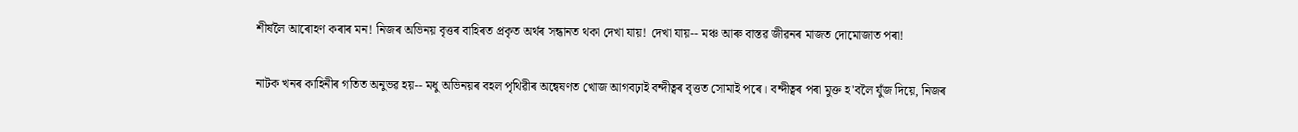শীৰ্ষলৈ আৰোহণ কৰাৰ মন! নিজৰ অভিনয় বৃত্তৰ বাহিৰত প্ৰকৃত অৰ্থৰ সন্ধানত থকা দেখা যায়! দেখা যায়-- মঞ্চ আৰু বাস্তৱ জীৱনৰ মাজত দোমোজাত পৰা!

নাটক খনৰ কাহিনীৰ গতিত অনুভৱ হয়-- মধু অভিনয়ৰ বহল পৃথিৱীৰ অন্বেষণত খোজ আগবঢ়াই বন্দীত্বৰ বৃত্তত সোমাই পৰে। বন্দীত্বৰ পৰা মুক্ত হ'বলৈ যুঁজ দিয়ে, নিজৰ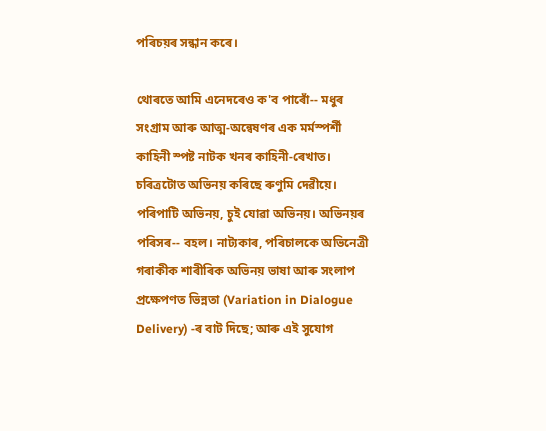পৰিচয়ৰ সন্ধান কৰে।

থোৰতে আমি এনেদৰেও ক'ব পাৰোঁ-- মধুৰ সংগ্ৰাম আৰু আত্ম-অন্বেষণৰ এক মৰ্মস্পৰ্শী কাহিনী স্পষ্ট নাটক খনৰ কাহিনী-ৰেখাত। চৰিত্ৰটোত অভিনয় কৰিছে ৰুণুমি দেৱীয়ে। পৰিপাটি অভিনয়, চুই যোৱা অভিনয়। অভিনয়ৰ পৰিসৰ-- বহল। নাট্যকাৰ, পৰিচালকে অভিনেত্ৰী গৰাকীক শাৰীৰিক অভিনয় ভাষা আৰু সংলাপ প্ৰক্ষেপণত ভিন্নতা (Variation in Dialogue Delivery) -ৰ বাট দিছে; আৰু এই সুযোগ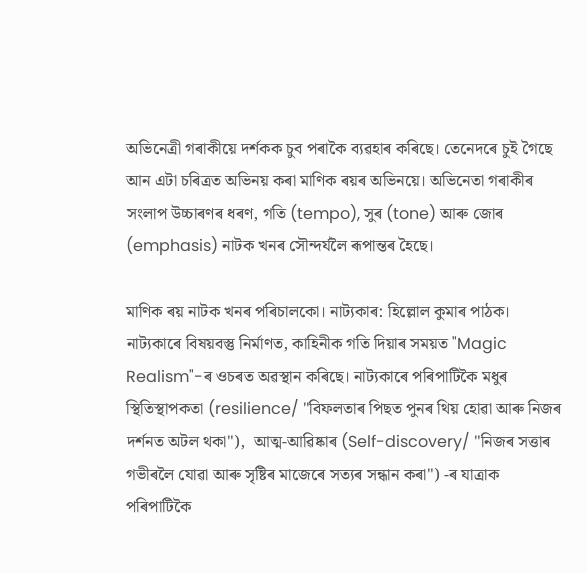অভিনেত্ৰী গৰাকীয়ে দৰ্শকক চুব পৰাকৈ ব্যৱহাৰ কৰিছে। তেনেদৰে চুই গৈছে আন এটা চৰিত্ৰত অভিনয় কৰা মাণিক ৰয়ৰ অভিনয়ে। অভিনেতা গৰাকীৰ সংলাপ উচ্চাৰণৰ ধৰণ, গতি (tempo), সুৰ (tone) আৰু জোৰ (emphasis) নাটক খনৰ সৌন্দৰ্যলৈ ৰূপান্তৰ হৈছে।

মাণিক ৰয় নাটক খনৰ পৰিচালকো। নাট্যকাৰ: হিল্লোল কুমাৰ পাঠক। নাট্যকাৰে বিষয়বস্তু নিৰ্মাণত, কাহিনীক গতি দিয়াৰ সময়ত "Magic Realism"-ৰ ওচৰত অৱস্থান কৰিছে। নাট্যকাৰে পৰিপাটিকৈ মধুৰ স্থিতিস্থাপকতা (resilience/ "বিফলতাৰ পিছত পুনৰ থিয় হোৱা আৰু নিজৰ দৰ্শনত অটল থকা"),  আত্ম-আৱিষ্কাৰ (Self-discovery/ "নিজৰ সত্তাৰ গভীৰলৈ যোৱা আৰু সৃষ্টিৰ মাজেৰে সত্যৰ সন্ধান কৰা") -ৰ যাত্ৰাক পৰিপাটিকৈ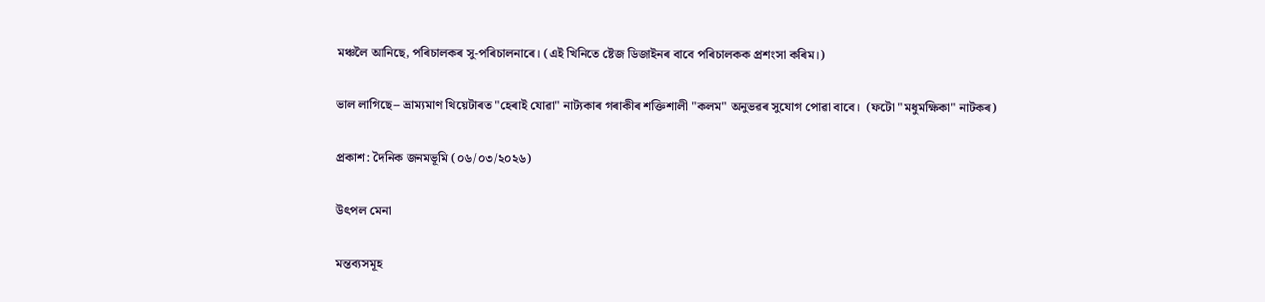মঞ্চলৈ আনিছে, পৰিচালকৰ সু-পৰিচালনাৰে। (এই খিনিতে ষ্টেজ ডিজাইনৰ বাবে পৰিচালকক প্ৰশংসা কৰিম।)

ভাল লাগিছে-- ভ্ৰাম্যমাণ থিয়েটাৰত "হেৰাই যোৱা" নাট্যকাৰ গৰাকীৰ শক্তিশালী "কলম" অনুভৱৰ সুযোগ পোৱা বাবে।  (ফটো "মধুমক্ষিকা" নাটকৰ)

প্ৰকাশ: দৈনিক জনমভূমি (০৬/০৩/২০২৬)

উৎপল মেনা

মন্তব্যসমূহ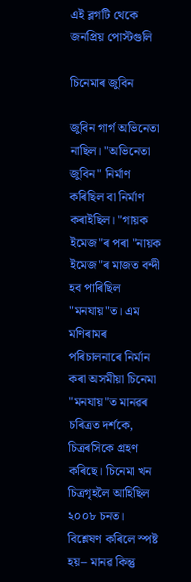এই ব্লগটি থেকে জনপ্রিয় পোস্টগুলি

চিনেমাৰ জুবিন

জুবিন গাৰ্গ অভিনেতা নাছিল। "অভিনেতা জুবিন" নিৰ্মাণ কৰিছিল বা নিৰ্মাণ কৰাইছিল। "গায়ক ইমেজ"ৰ পৰা "নায়ক ইমেজ"ৰ মাজত বন্দী হব পাৰিছিল "মনযায়"ত। এম মণিৰামৰ পৰিচালনাৰে নিৰ্মান কৰা অসমীয়া চিনেমা "মনযায়"ত মানৱৰ চৰিত্ৰত দৰ্শকে, চিত্ৰৰসিকে গ্ৰহণ কৰিছে। চিনেমা খন চিত্ৰগৃহলৈ আহিছিল ২০০৮ চনত। বিশ্লেষণ কৰিলে স্পষ্ট হয়-- মানৱ কিন্তু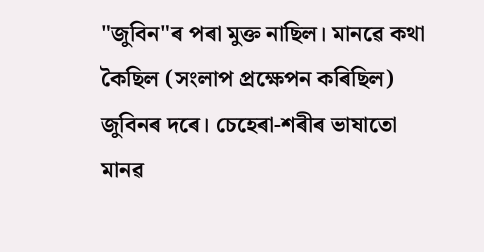"জুবিন"ৰ পৰা মুক্ত নাছিল। মানৱে কথা কৈছিল (সংলাপ প্ৰক্ষেপন কৰিছিল) জুবিনৰ দৰে। চেহেৰা-শৰীৰ ভাষাতো মানৱ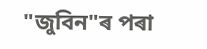"জুবিন"ৰ পৰা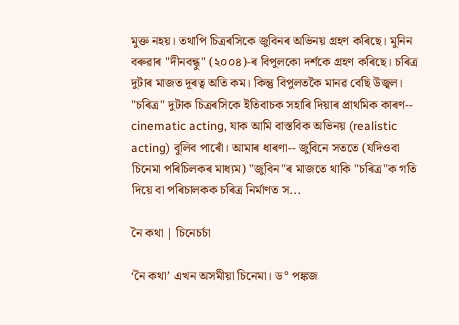মুক্ত নহয়। তথাপি চিত্ৰৰসিকে জুবিনৰ অভিনয় গ্ৰহণ কৰিছে। মুনিন বৰুৱাৰ "দীনবন্ধু" (২০০৪)-ৰ বিপুলকো দৰ্শকে গ্ৰহণ কৰিছে। চৰিত্ৰ দুটাৰ মাজত দূৰত্ব অতি কম। কিন্তু বিপুলতকৈ মানৱ বেছি উজ্বল। "চৰিত্ৰ" দুটাক চিত্ৰৰসিকে ইতিবাচক সহাৰি দিয়াৰ প্ৰাথমিক কাৰণ-- cinematic acting, যাক আমি বাস্তবিক অভিনয় (realistic acting) বুলিব পাৰোঁ। আমাৰ ধাৰণা-- জুবিনে সততে (যদিওবা চিনেমা পৰিচিলকৰ মাধ্যম) "জুবিন"ৰ মাজতে থাকি "চৰিত্ৰ"ক গতি দিয়ে বা পৰিচালকক চৰিত্ৰ নিৰ্মাণত স...

নৈ কথা | চিনেচৰ্চা

‘নৈ কথা’ এখন অসমীয়া চিনেমা। ড° পঙ্কজ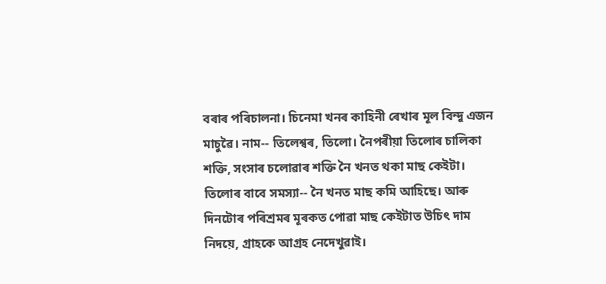বৰাৰ পৰিচালনা। চিনেমা খনৰ কাহিনী ৰেখাৰ মূল বিন্দু এজন মাচুৱৈ। নাম-- তিলেশ্বৰ, তিলো। নৈপৰীয়া তিলোৰ চালিকা শক্তি, সংসাৰ চলোৱাৰ শক্তি নৈ খনত থকা মাছ কেইটা। তিলোৰ বাবে সমস্যা-- নৈ খনত মাছ কমি আহিছে। আৰু দিনটোৰ পৰিশ্ৰমৰ মূৰকত পোৱা মাছ কেইটাত উচিৎ দাম নিদয়ে, গ্ৰাহকে আগ্ৰহ নেদেখুৱাই।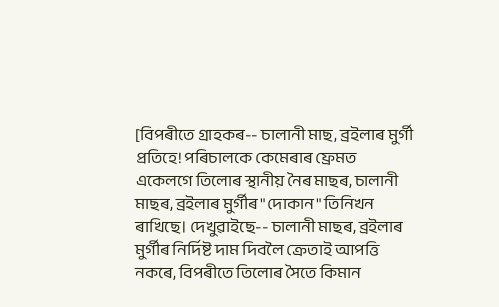[বিপৰীতে গ্ৰাহকৰ-- চালানী মাছ, ব্ৰইলাৰ মুৰ্গী প্ৰতিহে! পৰিচালকে কেমেৰাৰ ফ্ৰেমত একেলগে তিলোৰ স্থানীয় নৈৰ মাছৰ, চালানী মাছৰ, ব্ৰইলাৰ মুৰ্গীৰ "দোকান" তিনিখন ৰাখিছে। দেখুৱাইছে-- চালানী মাছৰ, ব্ৰইলাৰ মুৰ্গীৰ নিৰ্দিষ্ট দাম দিবলৈ ক্ৰেতাই আপত্তি নকৰে, বিপৰীতে তিলোৰ সৈতে কিমান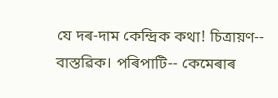যে দৰ-দাম কেন্দ্ৰিক কথা! চিত্ৰায়ণ--  বাস্তৱিক। পৰিপাটি-- কেমেৰাৰ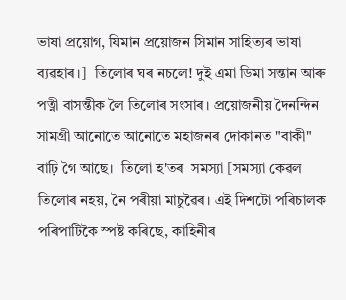ভাষা প্ৰয়োগ, যিমান প্ৰয়োজন সিমান সাহিত্যৰ ভাষা ব্যৱহাৰ।]  তিলোৰ ঘৰ নচলে! দুই এমা ডিমা সন্তান আৰু পত্নী বাসন্তীক লৈ তিলোৰ সংসাৰ। প্ৰয়োজনীয় দৈনন্দিন সামগ্ৰী আনোতে আনোতে মহাজনৰ দোকানত "বাকী" বাঢ়ি গৈ আছে।  তিলো হ'তৰ  সমস্যা [সমস্যা কেৱল তিলোৰ নহয়, নৈ পৰীয়া মাচুৱৈৰ। এই দিশটো পৰিচালক পৰিপাটিকৈ স্পষ্ট কৰিছে, কাহিনীৰ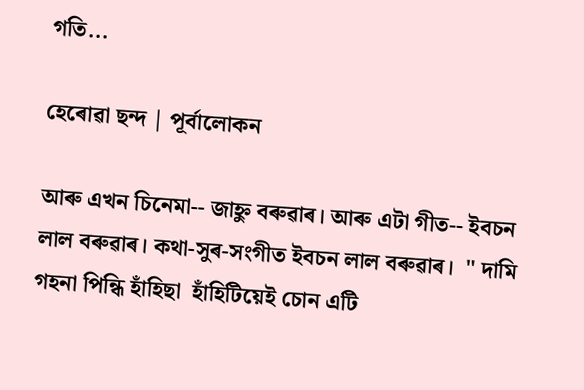গতি...

হেৰোৱা ছন্দ | পূৰ্বালোকন

আৰু এখন চিনেমা-- জাহ্নু বৰুৱাৰ। আৰু এটা গীত-- ইবচন লাল বৰুৱাৰ। কথা-সুৰ-সংগীত ইবচন লাল বৰুৱাৰ।  " দামি গহনা পিন্ধি হাঁহিছা  হাঁহিটিয়েই চোন এটি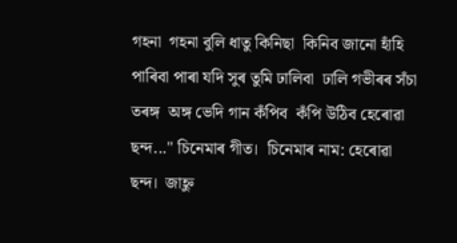গহনা  গহনা বুলি ধাতু কিনিছা  কিনিব জানো হাঁহি পাৰিবা পাৰা যদি সুৰ তুমি ঢালিবা  ঢালি গভীৰৰ সঁচা তৰঙ্গ  অঙ্গ ভেদি গান কঁপিব  কঁপি উঠিব হেৰোৱা ছন্দ..." চিনেমাৰ গীত।  চিনেমাৰ নাম: হেৰোৱা ছন্দ।  জাহ্নু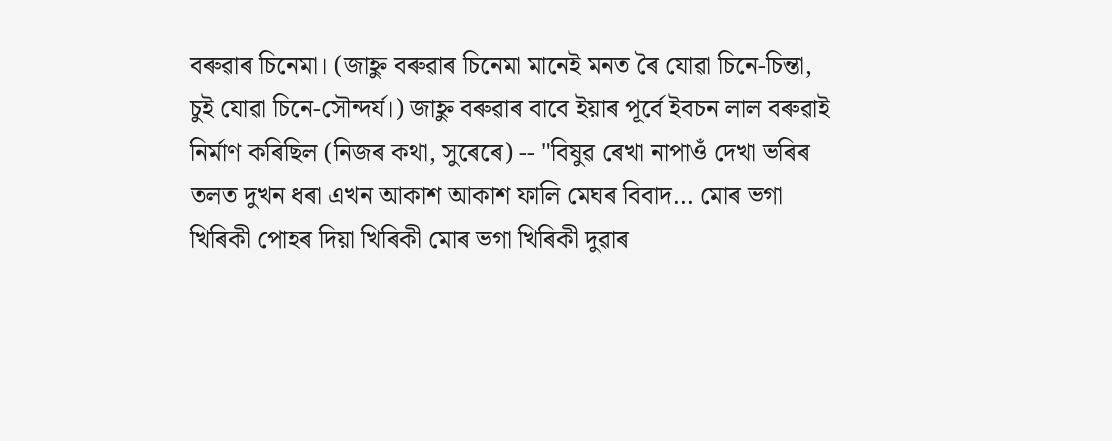বৰুৱাৰ চিনেমা। (জাহ্নু বৰুৱাৰ চিনেমা মানেই মনত ৰৈ যোৱা চিনে-চিন্তা, চুই যোৱা চিনে-সৌন্দৰ্য।) জাহ্নু বৰুৱাৰ বাবে ইয়াৰ পূৰ্বে ইবচন লাল বৰুৱাই নিৰ্মাণ কৰিছিল (নিজৰ কথা, সুৰেৰে) -- "বিষুৱ ৰেখা নাপাওঁ দেখা ভৰিৰ তলত দুখন ধৰা এখন আকাশ আকাশ ফালি মেঘৰ বিবাদ… মোৰ ভগা খিৰিকী পোহৰ দিয়া খিৰিকী মোৰ ভগা খিৰিকী দুৱাৰ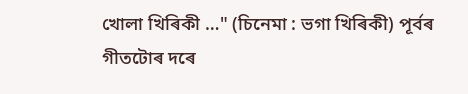খোলা খিৰিকী …" (চিনেমা : ভগা খিৰিকী) পূৰ্বৰ গীতটোৰ দৰে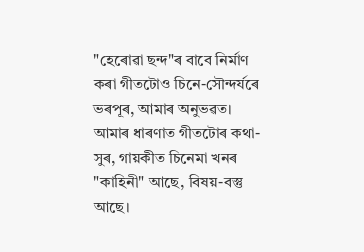"হেৰোৱা ছন্দ"ৰ বাবে নিৰ্মাণ কৰা গীতটোও চিনে-সৌন্দৰ্যৰে ভৰপূৰ, আমাৰ অনুভৱত। আমাৰ ধাৰণাত গীতটোৰ কথা-সুৰ, গায়কীত চিনেমা খনৰ "কাহিনী" আছে, বিষয়-বস্তু আছে।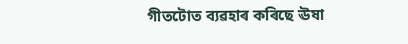গীতটোত ব্যৱহাৰ কৰিছে ঊষা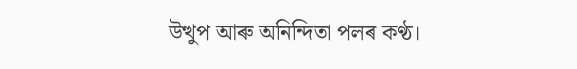উত্থুপ আৰু অনিন্দিতা পলৰ কণ্ঠ।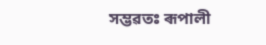সম্ভৱতঃ ৰূপালী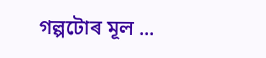গল্পটোৰ মূল ...